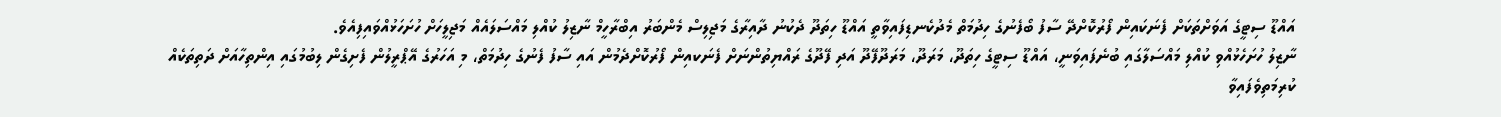އައްޑޫ ސިޓީގެ އަވަށްތަކަށް ފެނަކައިން ފޯރުކޮށްދޭ ސާފު ބޯފެނުގެ ހިދުމަތް މެދުކެނޑިފައިވާތީ އައްޑޫ ހިތަދޫ ދެކުނު ދާއިރާގެ މަޖިލިސް މެންބަރު އިބްރާހީމް ނާޒިލު ކުއްލި މައްސަލައެއް މަޖިލީހަށް ހުށަހަޅުއްވައިފިއެވެ.
ނާޒިލު ހުށަހެޅުއްވި ކުއްލި މައްސަލާގައި ބުނެފައިވަނީ، އައްޑޫ ސިޓީގެ ހިތަދޫ، މަރަދޫ، މަރަދޫފޭދޫ އަދި ފޭދޫގެ ރައްޔިތުންނަށް ފެނަކއިން ފޯރުކޮށްދެމުން އައި ސާފު ފެނުގެ ހިދުމަތް، މި އަހަރުގެ އޭޕްރީލުން ފެށިގެން ލިބުމުގައި އިންތިހާއަށް ދަތިތަކެއް ކުރިމަތިވެފައިވާ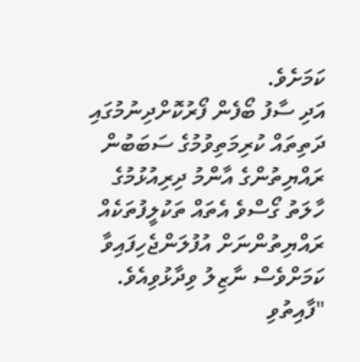ކަމަށެވެ.
އަދި ސާފު ބޯފެން ފޯރުކޮށްދިނުމުގައި ދަތިތައް ކުރިމަތިވުމުގެ ސަބަބުން ރައްޔިތުންގެ އާންމު ދިރިއުޅުމުގެ ހާލަތު ގޯސްވެ އެތައް ތަކުލީފުތަކެއް ރައްޔިތުންނަށް އުފުލަންޖެހިފައިވާ ކަމަށްވެސް ނާޒިލު ވިދާޅުވިއެވެ.
"ފާއިތުވި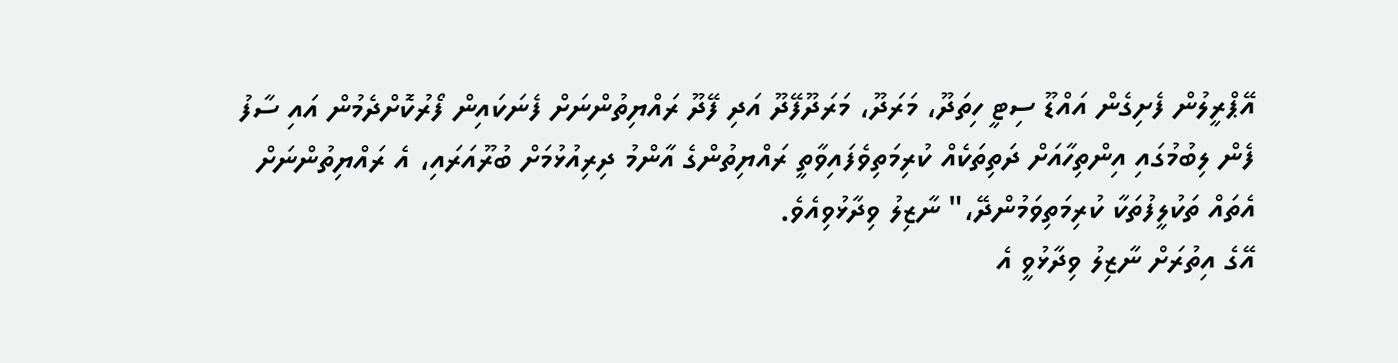އޭޕްރީލުން ފެށިގެން އައްޑޫ ސިޓީ ހިތަދޫ، މަރަދޫ، މަރަދޫފޭދޫ އަދި ފޭދޫ ރައްޔިތުންނަށް ފެނަކައިން ފޯރުކޮށްދެމުން އައި ސާފު ފެން ލިބުމުގައި އިންތިހާއަށް ދަތިތަކެއް ކުރިމަތިވެފައިވާތީ ރައްޔިތުންގެ އާންމު ދިރިއުޅުމަށް ބުރޫއަރައި، އެ ރައްޔިތުންނަށް އެތައް ތަކުލީފުތަކާ ކުރިމަތިވަމުންދޭ،" ނާޒިލު ވިދާޅުވިއެވެ.
އޭގެ އިތުރަށް ނާޒިލު ވިދާޅުވީ އެ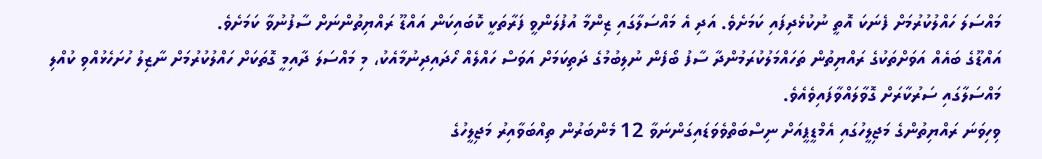މައްސަލަ ހައްލުކުރުމަށް ފެނަކަ އޮތީ ނުކުޅެދިފައި ކަމަށެވެ. އަދި އެ މައްސަލާގައި ޒިންމާ އުފުލަންވީ ފަރާތަކީ ކޮބައިކަން އައްޑޫ ރައްޔިތުންނަށް ސާފުނުވާ ކަމަށެވެ.
އައްޑޫގެ ބައެއް އަވަށްތަކުގެ ރައްޔިތުން ތަހައްމަލުކުރަމުންދާ ސާފު ބޯފެން ނުލިބުމުގެ ދަތިކަމަށް އަވަސް ހައްލެއް ހޯދައިދިނުމާއެކު، މި މައްސަލަ ދާއިމީ ގޮތަކަށް ހައްލުކުރުމަށް ނާޒިލު ހުށަހެޅުއްވި ކުއްލި މައްސަލާގައި ސަރުކާރަށް ގޮވާލައްވާފައިވެއެވެ.
ވިހިވަނަ ރައްޔިތުންގެ މަޖިލީހުގައި އެމްޑީޕީއަށް ނިސްބަތްވެވަޑައިގަންނަވާ 12 މެންބަރުން ތިއްބަވާއިރު މަޖިލީހުގެ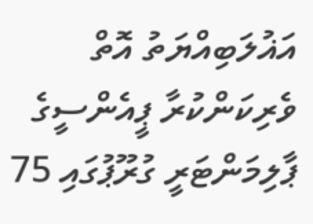އަޣުލަބިއްޔަތު އޮތް ވެރިކަންކުރާ ޕީއެންސީގެ ޕާލިމަންޓަރީ ގުރޫޕުގައި 75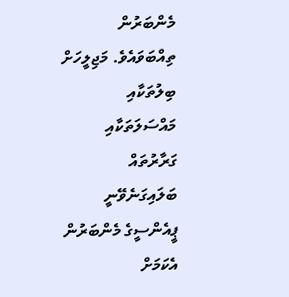މެންބަރުން ތިއްބަވައެވެ. މަޖިލީހަށް ބިލުތަކާއި މައްސަލަތަކާއި ގަރާރުތައް ބަލައިގަނެވޭނީ ޕީއެންސީގެ މެންބަރުން އެކަމަށް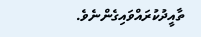ތާއީދުކުރައްވައިގެންނެވެ.